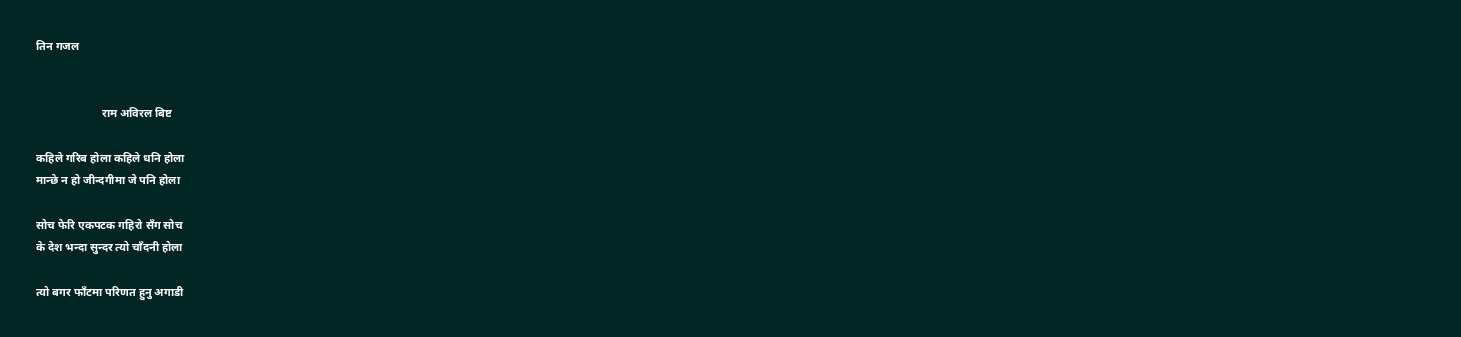तिन गजल


                       राम अविरल बिष्ट

कहिले गरिब होला कहिले धनि होला
मान्छे न हो जीन्दगीमा जे पनि होला

सोच फेरि एकपटक गहिरो सँग सोच
के देश भन्दा सुन्दर त्यो चाँदनी होला

त्यो बगर फाँटमा परिणत हुनु अगाडी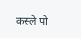कस्ले पो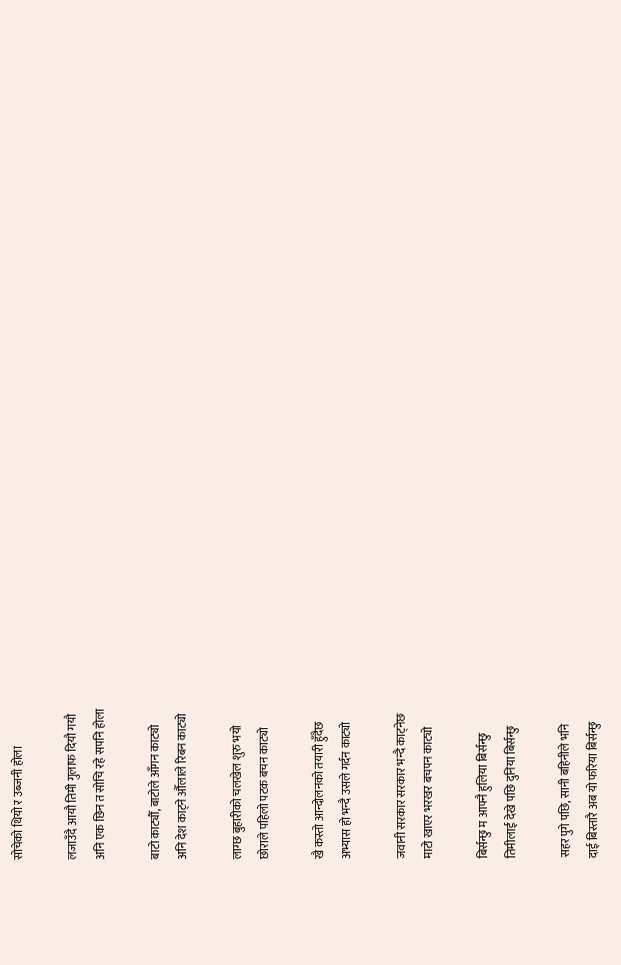सोचेको थियो र उब्जनी होला

लजाउँदै आयौ तिमी गुलाफ दियौ गयौ
अनि एक छिन त सोचि रहे सपनि होला

बाटो काट्यौँ, बाटोले आँगन काट्यो
अनि देश काट्ने औँलाले रिबन काट्यो

लाग्छ बुहारीको चलखेल शुरु भयो
छोराले पहिलो पटक बचन काट्यो

खै कस्तो आन्दोलनको तयारी हुँदैछ
अभ्यास हो भन्दै उसले गर्दन काट्यो

जवानी सरकार सरकार भन्दै काट्नेछ
माटो खाएर भरखर बचपन काट्यो

बिर्सन्छु म आफ्नै हुलिया बिर्सन्छु
तिमीलाई देखे पछि दुनिया बिर्सन्छु

सहर पुगे पछि, सानी बहिनीले भनि
दाई बिस्तारै अब यो फरिया बिर्सन्छु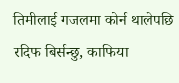तिमीलाई गजलमा कोर्न थालेपछि
रदिफ बिर्सन्छु, काफिया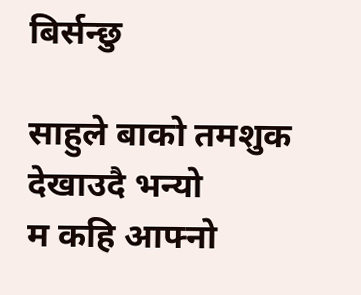बिर्सन्छु

साहुले बाको तमशुक देखाउदै भन्यो
म कहि आफ्नो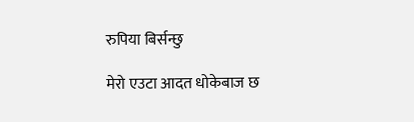रुपिया बिर्सन्छु

मेरो एउटा आदत धोकेबाज छ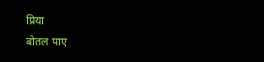प्रिया
बोतल पाए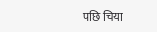पछि चिया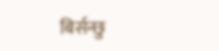बिर्सन्छु